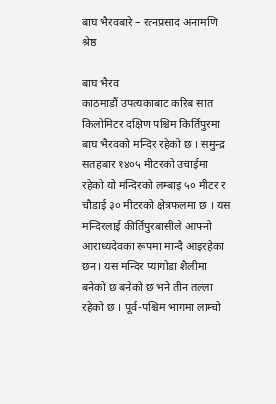बाघ भैरवबारे – रत्नप्रसाद अनामणि श्रेष्ठ

बाघ भैरव
काठमाडौं उपत्यकाबाट करिब सात किलोमिटर दक्षिण पश्चिम किर्तिपुरमा बाघ भैरवको मन्दिर रहेको छ । समुन्द्र सतहबार १४०५ मीटरको उचाईमा रहेको यो मन्दिरको लम्बाइ ५० मीटर र चौडाई ३० मीटरको क्षेत्रफलमा छ । यस मन्दिरलाई कीर्तिपुरबासीले आफ्नो आराध्यदेवका रूपमा मान्दै आइरहेका छन। यस मन्दिर प्यागोडा शैलीमा बनेको छ बनेको छ भने तीन तल्ला रहेको छ । पूर्व-पश्चिम भागमा लाम्चो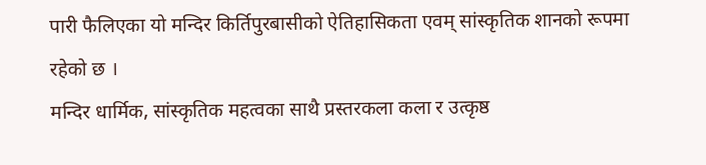पारी फैलिएका यो मन्दिर किर्तिपुरबासीको ऐतिहासिकता एवम् सांस्कृतिक शानको रूपमा रहेको छ ।
मन्दिर धार्मिक, सांस्कृतिक महत्वका साथै प्रस्तरकला कला र उत्कृष्ठ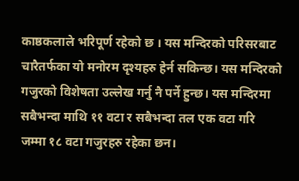काष्ठकलाले भरिपूर्ण रहेको छ । यस मन्दिरको परिसरबाट चारैतर्फका यो मनोरम दृश्यहरु हेर्न सकिन्छ। यस मन्दिरको गजुरको विशेषता उल्लेख गर्नु नै पर्ने हुन्छ। यस मन्दिरमा सबैभन्दा माथि ११ वटा र सबैभन्दा तल एक वटा गरि जम्मा १८ वटा गजुरहरु रहेका छन।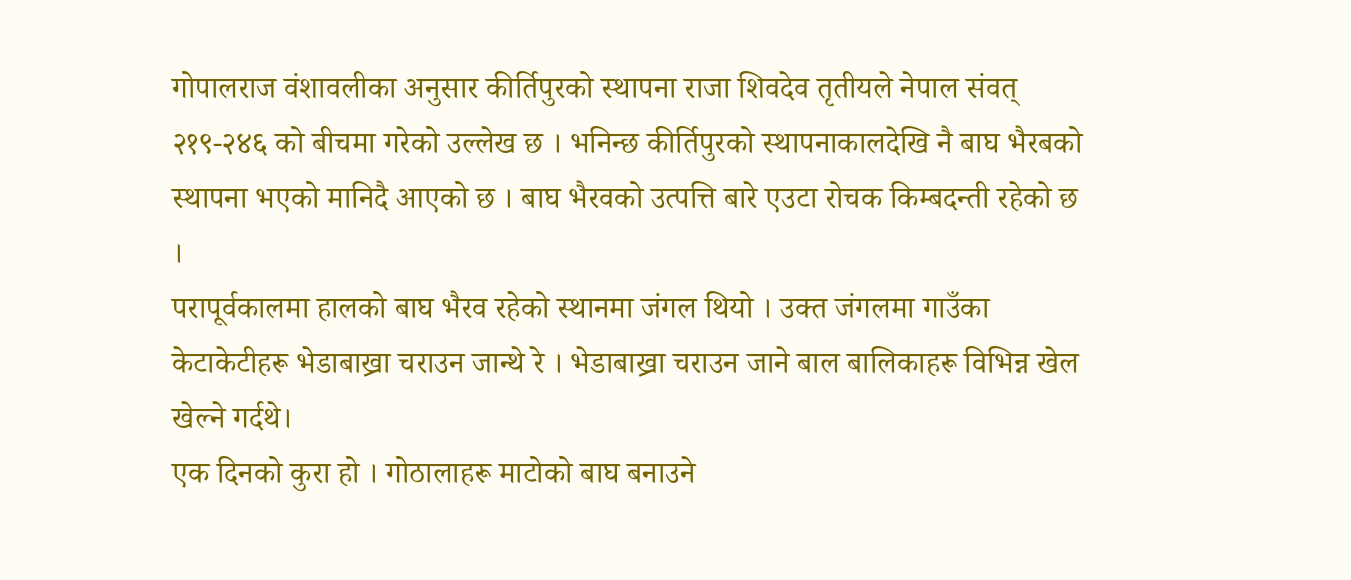गोपालराज वंशावलीका अनुसार कीर्तिपुरको स्थापना राजा शिवदेव तृतीयले नेपाल संवत् २१९-२४६ को बीचमा गरेको उल्लेख छ । भनिन्छ कीर्तिपुरको स्थापनाकालदेखि नै बाघ भैरबको स्थापना भएको मानिदै आएको छ । बाघ भैरवको उत्पत्ति बारे एउटा रोचक किम्बदन्ती रहेको छ ।
परापूर्वकालमा हालको बाघ भैरव रहेको स्थानमा जंगल थियो । उक्त जंगलमा गाउँका केटाकेटीहरू भेडाबाख्रा चराउन जान्थे रे । भेडाबाख्रा चराउन जाने बाल बालिकाहरू विभिन्न खेल खेल्ने गर्दथे।
एक दिनको कुरा हो । गोठालाहरू माटोको बाघ बनाउने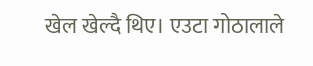खेल खेल्दै थिए। एउटा गोठालाले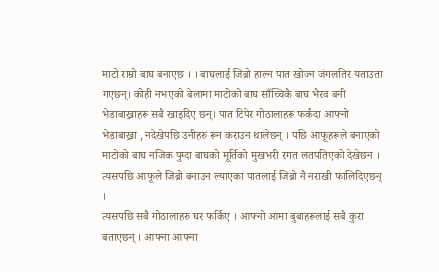माटो राम्रो बाघ बनाएछ । । बाघलाई जिब्रो हाल्न पात खोज्न जंगलतिर यताउता गएछन्। कोही नभएको बेलामा माटोको बाघ साँच्चिकै बाघ भैरव बनी भेडाबाख्राहरू सबै खाइदिए छन्। पात टिपेर गोठालाहरू फर्कंदा आफ्नो भेडाबाख्रा , नदेखेपछि उनीहरु रून कराउन थालेछन् । पछि आफूहरूले बनाएको माटोको बाघ नजिक पुग्दा बाघको मूर्तिको मुखभरी रगत लतपतिएको देखेछन । त्यसपछि आफूले जिब्रो बनाउन ल्याएका पातलाई जिब्रो नै नराखी फालिदिएछन् ।
त्यसपछि सबै गोठालाहरु घर फर्किए । आफ्नो आमा बुबाहरूलाई सबै कुरा बताएछन् । आफ्ना आफ्ना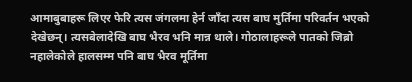आमाबुबाहरू लिएर फेरि त्यस जंगलमा हेर्न जाँदा त्यस बाघ मुर्तिमा परिवर्तन भएको देखेछन्। त्यसबेलादेखि बाघ भैरव भनि मान्न थाले। गोठालाहरूले पातको जिब्रो नहालेकोले हालसम्म पनि बाघ भैरव मूर्तिमा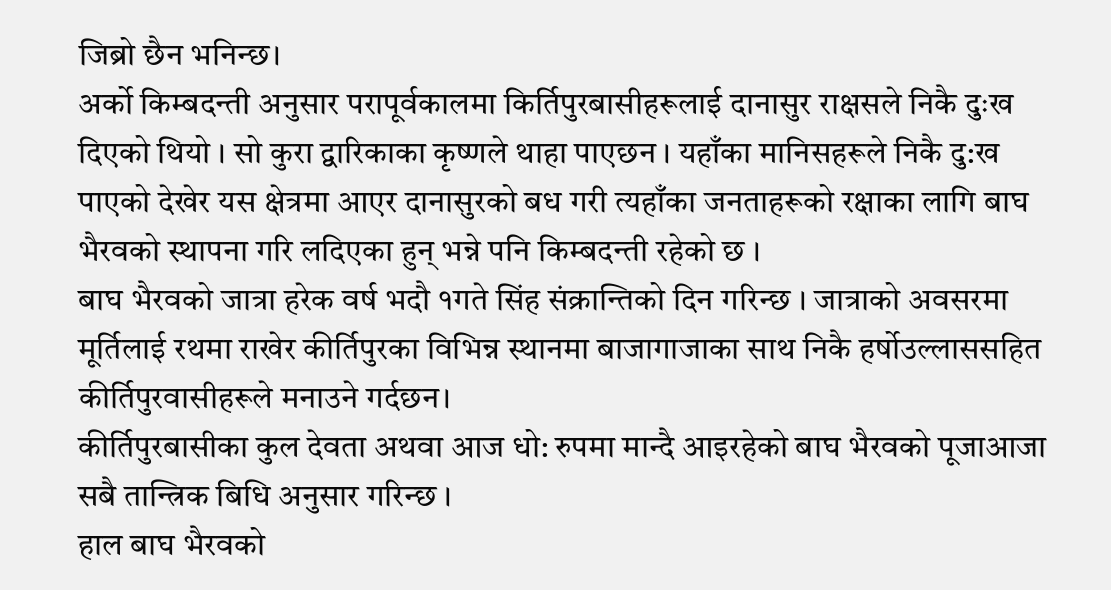जिब्रो छैन भनिन्छ।
अर्को किम्बदन्ती अनुसार परापूर्वकालमा किर्तिपुरबासीहरूलाई दानासुर राक्षसले निकै दुःख दिएको थियो । सो कुरा द्वारिकाका कृष्णले थाहा पाएछन । यहाँका मानिसहरूले निकै दु:ख पाएको देखेर यस क्षेत्रमा आएर दानासुरको बध गरी त्यहाँका जनताहरूको रक्षाका लागि बाघ भैरवको स्थापना गरि लदिएका हुन् भन्ने पनि किम्बदन्ती रहेको छ ।
बाघ भैरवको जात्रा हरेक वर्ष भदौ १गते सिंह संक्रान्तिको दिन गरिन्छ । जात्राको अवसरमा मूर्तिलाई रथमा राखेर कीर्तिपुरका विभिन्न स्थानमा बाजागाजाका साथ निकै हर्षोउल्लाससहित कीर्तिपुरवासीहरूले मनाउने गर्दछन।
कीर्तिपुरबासीका कुल देवता अथवा आज धो: रुपमा मान्दै आइरहेको बाघ भैरवको पूजाआजा सबै तान्त्रिक बिधि अनुसार गरिन्छ ।
हाल बाघ भैरवको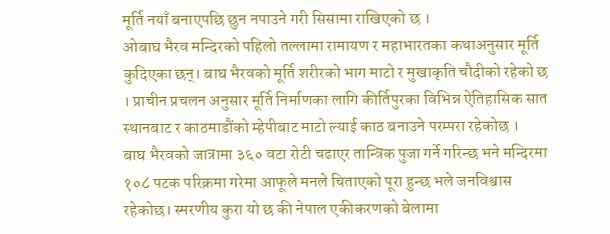मूर्ति नयाँ बनाएपछि छुन नपाउने गरी सिसामा राखिएको छ ।
ओबाघ भैरव मन्दिरको पहिलो तल्लामा रामायण र महाभारतका कथाअनुसार मूर्ति कुदिएका छन्। बाघ भैरवको मूर्ति शरीरको भाग माटो र मुखाकृति चौदीको रहेको छ । प्राचीन प्रचलन अनुसार मूर्ति निर्माणका लागि कीर्तिपुरका विभिन्न ऐतिहासिक सात स्थानबाट र काठमाडौंको म्हेपीबाट माटो ल्याई काठ बनाउने परम्परा रहेकोछ ।
बाघ भैरवको जात्रामा ३६० वटा रोटी चढाएर तान्त्रिक पुजा गर्ने गरिन्छ भने मन्दिरमा १०८ पटक परिक्रमा गरेमा आफूले मनले चिताएको पूरा हुन्छ भले जनविश्वास रहेकोछ। स्मरणीय कुरा यो छ की नेपाल एकीकरणको बेलामा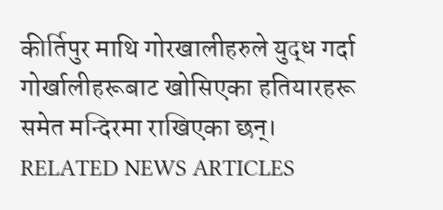कीर्तिपुर माथि गोरखालीहरुले युद्ध गर्दा गोर्खालीहरूबाट खोसिएका हतियारहरू समेत मन्दिरमा राखिएका छन्।
RELATED NEWS ARTICLES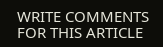WRITE COMMENTS FOR THIS ARTICLE